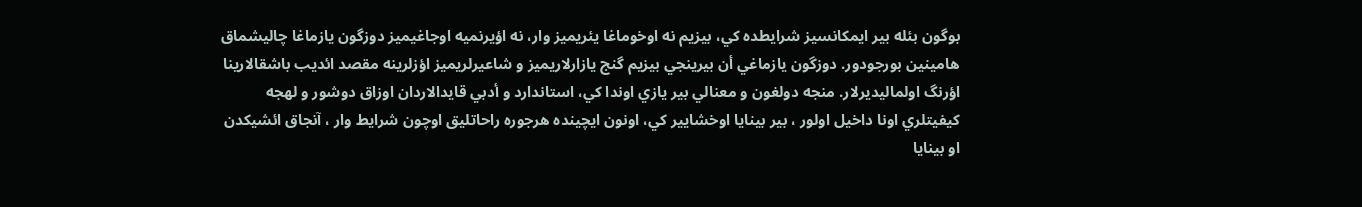بوگون بئله بير ايمكانسيز شرايطده كي، بيزيم نه اوخوماغا يئريميز وار، نه اؤيرنميه اوجاغيميز دوزگون يازماغا چاليشماق هامينين بورجودور. دوزگون يازماغي أن بيرينجي بيزيم گنج يازارلاريميز و شاعيرلريميز اؤزلرينه مقصد ائديب باشقالارينا اؤرنگ اولماليديرلار. منجه دولغون و معنالي بير يازي اوندا كي، استاندارد و أدبي قايدالاردان اوزاق دوشور و لهجه كيفيتلري اونا داخيل اولور ، بير بينايا اوخشايير كي، اونون ايچينده هرجوره راحاتليق اوچون شرايط وار ، آنجاق ائشيكدن او بينايا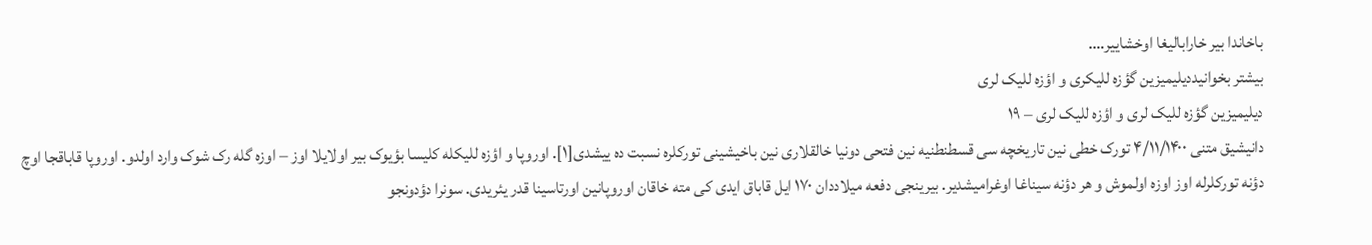باخاندا بير خاراباليغا اوخشايير….
بیشتر بخوانیددیلیمیزین گؤزه للیکری و اؤزه للیک لری
دیلیمیزین گؤزه للیک لری و اؤزه للیک لری – ۱۹
دانیشیق متنی ۴/۱۱/۱۴۰۰ تورک خطی نین تاریخچه سی قسطنطنیه نین فتحی دونیا خالقلاری نین باخیشینی تورکلره نسبت ده ییشدی[۱]. اوروپا و اؤزه للیکله کلیسا بؤیوک بیر اولایلا اوز – اوزه گله رک شوک وارد اولدو. اوروپا قاباقجا اوچ دؤنه تورکلرله اوز اوزه اولموش و هر دؤنه سیناغا اوغرامیشدیر. بیرینجی دفعه میلاددان ۱۷۰ ایل قاباق ایدی کی مته خاقان اوروپانین اورتاسینا قدر یئریدی. سونرا دؤدونجو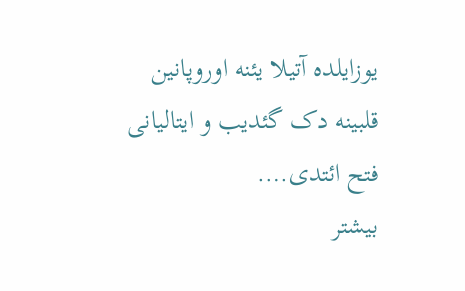یوزایلده آتیلا یئنه اوروپانین قلبینه دک گئدیب و ایتالیانی فتح ائتدی….
بیشتر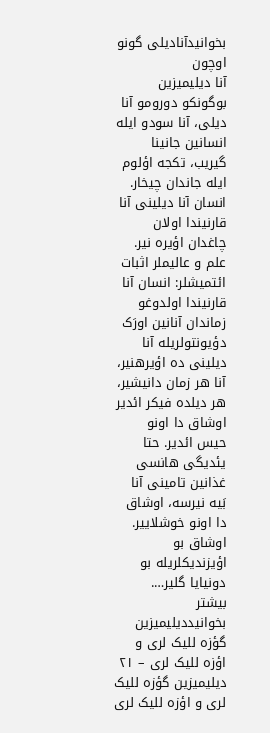بخوانیدآنادیلی گونو اوچون
آنا دیلیمیزین بوگونکو دورومو آنا دیلی، آنا سودو ایله انسانین جانینا گیریب، تکجه اؤلوم ایله جاندان چیخار. انسان آنا دیلینی آنا قارنیندا اولان چاغدان اؤیره نیر. علم و عالیملر اثبات ائتمیشلر: انسان آنا قارنیندا اولدوغو زماندان آنانین اورَک دؤیونتولریله آنا دیلینی ده اؤیرهنیر، آنا هر زمان دانیشیر، هر دیلده فیکر ائدیر اوشاق دا اونو حیس ائدیر. حتا یئدیگی هانسی غذانین تامینی آنا بَیه نیرسه، اوشاق دا اونو خوشلاییر. اوشاق بو اؤیزندیکلریله بو دونیایا گلیر….
بیشتر بخوانیددیلیمیزین گؤزه للیک لری و اؤزه للیک لری – ۲۱
دیلیمیزین گؤزه للیک لری و اؤزه للیک لری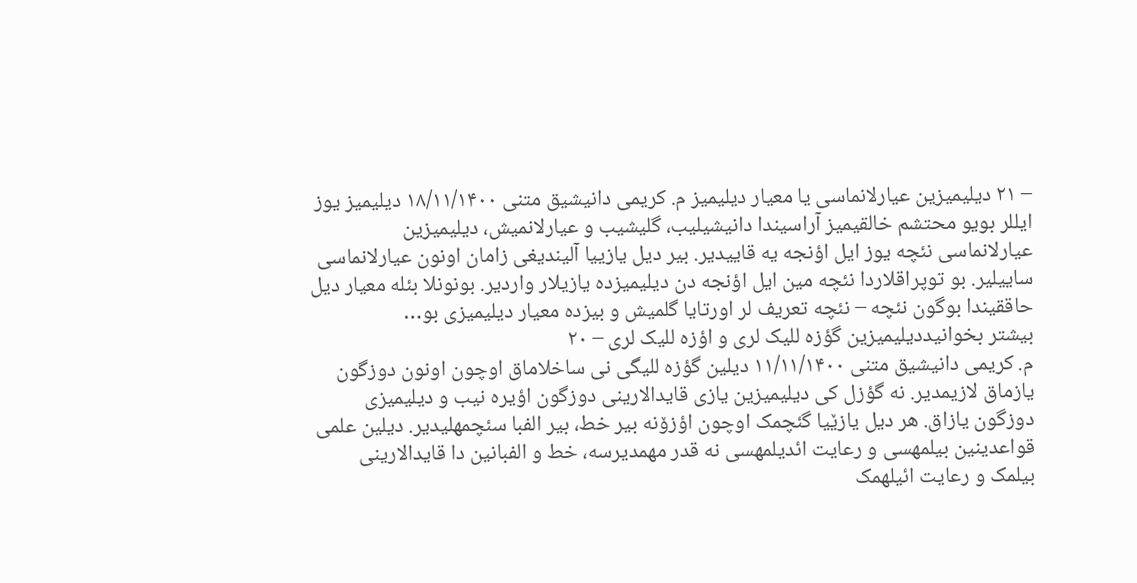– ۲۱ دیلیمیزین عیارلانماسی یا معیار دیلیمیز م. کریمی دانیشیق متنی ۱۸/۱۱/۱۴۰۰ دیلیمیز یوز ایللر بویو محتشم خالقیمیز آراسیندا دانیشیلیب، گلیشیب و عیارلانمیش، دیلیمیزین عیارلانماسی نئچه یوز ایل اؤنجه یه قاییدیر. بیر دیل یازییا آلیندیغی زامان اونون عیارلانماسی ساییلیر. بو توپراقلاردا نئچه مین ایل اؤنجه دن دیلیمیزده یازیلار واردیر. بونونلا بئله معیار دیل حاققیندا بوگون نئچه – نئچه تعریف لر اورتایا گلمیش و بیزده معیار دیلیمیزی بو…
بیشتر بخوانیددیلیمیزین گؤزه للیک لری و اؤزه للیک لری – ۲۰
م. کریمی دانیشیق متنی ۱۱/۱۱/۱۴۰۰ دیلین گؤزه للیگی نی ساخلاماق اوچون اونون دوزگون یازماق لازیمدیر. نه گؤزل کی دیلیمیزین یازی قایدالارینی دوزگون اؤیره نیب و دیلیمیزی دوزگون یازاق. هر دیل یازێیا گئچمک اوچون اؤزۆنه بیر خط، بیر الفبا سئچمهلیدیر. دیلین علمی قواعدینین بیلمهسی و رعایت ائدیلمهسی نه قدر مهمدیرسه، خط و الفبانین دا قایدالارینی بیلمک و رعایت ائیلهمک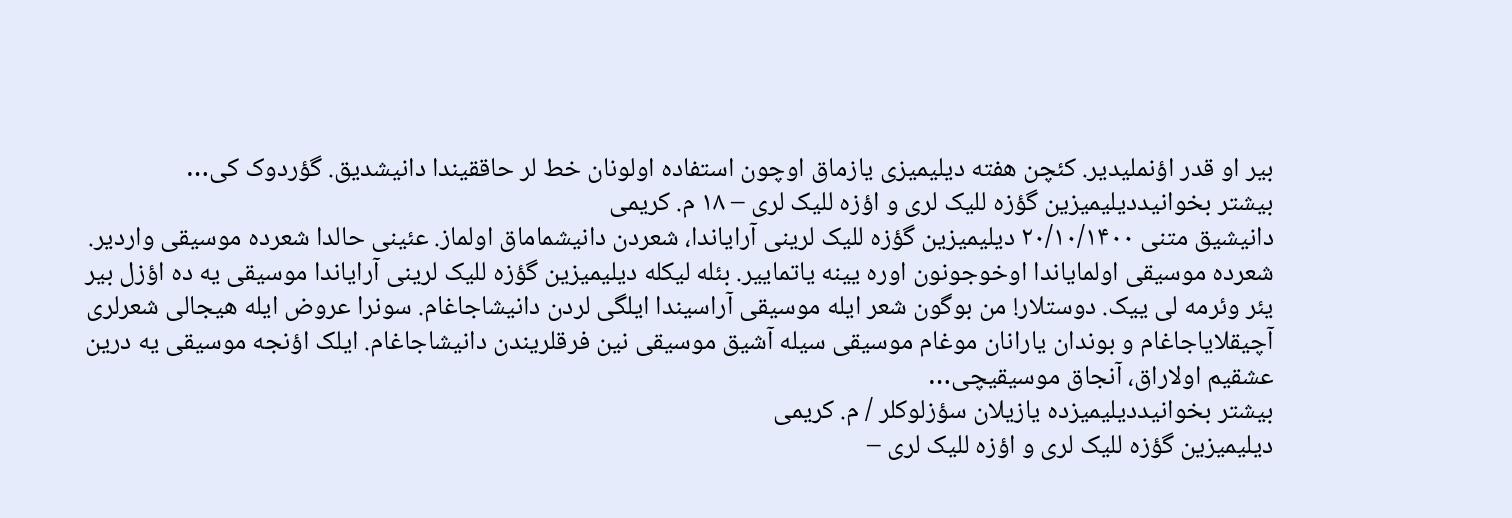بیر او قدر اؤنملیدیر. کئچن هفته دیلیمیزی یازماق اوچون استفاده اولونان خط لر حاققیندا دانیشدیق. گؤردوک کی…
بیشتر بخوانیددیلیمیزین گؤزه للیک لری و اؤزه للیک لری – ۱۸ م. کریمی
دانیشیق متنی ۲۰/۱۰/۱۴۰۰ دیلیمیزین گؤزه للیک لرینی آرایاندا، شعردن دانیشماماق اولماز. عئینی حالدا شعرده موسیقی واردیر. شعرده موسیقی اولمایاندا اوخوجونون اوره یینه یاتماییر. بئله لیکله دیلیمیزین گؤزه للیک لرینی آرایاندا موسیقی یه ده اؤزل بیر یئر وئرمه لی ییک. دوستلار! من بوگون شعر ایله موسیقی آراسیندا ایلگی لردن دانیشاجاغام. سونرا عروض ایله هیجالی شعرلری آچیقلایاجاغام و بوندان یارانان موغام موسیقی سیله آشیق موسیقی نین فرقلریندن دانیشاجاغام. ایلک اؤنجه موسیقی یه درین عشقیم اولاراق، آنجاق موسیقیچی…
بیشتر بخوانیددیلیمیزده یازیلان سؤزلوکلر / م. کریمی
دیلیمیزین گؤزه للیک لری و اؤزه للیک لری –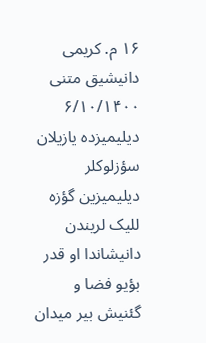۱۶ م. کریمی دانیشیق متنی ۶/۱۰/۱۴۰۰ دیلیمیزده یازیلان سؤزلوکلر دیلیمیزین گؤزه للیک لریندن دانیشاندا او قدر بؤیو فضا و گئنیش بیر میدان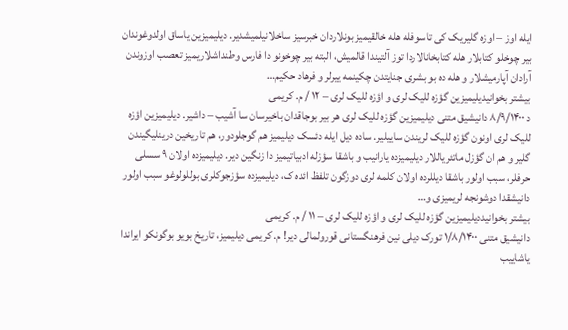ایله اوز – اوزه گلیریک کی تاسوفله هله خالقیمیز بونلاردان خبرسیز ساخلانیلمیشدیر. دیلیمیزین یاساق اولدوغوندان بیر چوخلو کتابلار هله کتابخانالاردا توز آلتیندا قالمیش، البته بیر چوخونو دا فارس وطنداشلاریمیز تعصب اوزوندن آرادان آپارمیشلار و هله ده بو بشری جنایتدن چکینمه ییرلر و فرهاد حکیم…
بیشتر بخوانیدیلیمیزین گؤزه للیک لری و اؤزه للیک لری – ۱۲ / م. کریمی
د ۸/۹/۱۴۰۰ دانیشیق متنی دیلیمیزین گؤزه للیک لری هر بیر بوجاقدان باخیرسان سا آشیب – داشیر. دیلیمیزین اؤزه للیک لری اونون گؤزه للیک لریندن ساییلیر. ساده دیل ایله دئسک دیلیمیز هم گوجلودور، هم تاریخین درینلیگیندن گلیر و هم ان گؤزل ماتئریاللار دیلیمیزده یارانیب و باشقا سؤزله ادبیاتیمیز دا زنگین دیر. دیلیمیزده اولان ۹ سسلی حرفلر، سبب اولور باشقا دیللرده اولان کلمه لری دوزگون تلفظ ائده ک، دیلیمیزده سؤزجوکلری بوللولوغو سبب اولور دانیشقدا دوشونجه لریمیزی و…
بیشتر بخوانیددیلیمیزین گؤزه للیک لری و اؤزه للیک لری – ۱۱ / م. کریمی
دانیشیق متنی ۱/۸/۱۴۰۰ تورک دیلی نین فرهنگستانی قورولمالی دیر! م. کریمی دیلیمیز، تاریخ بویو بوگونکو ایراندا یاشاییب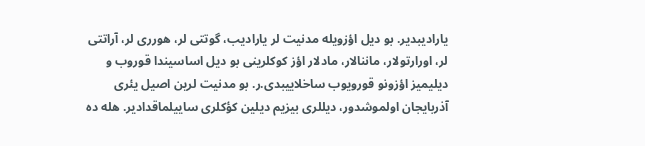یارادیبدیر. بو دیل اؤزویله مدنیت لر یارادیب، گوتتی لر، هورری لر، آراتتی لر، اورارتولار، ماننالار، مادلار اؤز کوکلرینی بو دیل اساسیندا قوروب و دیلیمیز اؤزونو قورویوب ساخلاییبدی.ر. بو مدنیت لرین اصیل یئری آذربایجان اولموشدور، دیللری بیزیم دیلین کؤکلری ساییلماقدادیر. هله ده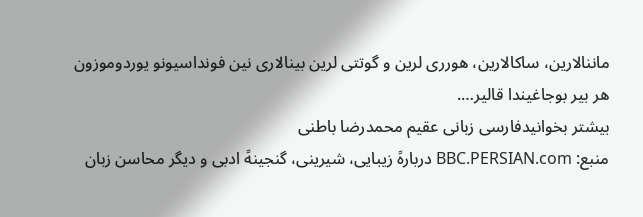ماننالارین، ساکالارین، هورری لرین و گوتتی لرین بینالاری نین فونداسیونو یوردوموزون هر بیر بوجاغیندا قالیر….
بیشتر بخوانیدفارسی زبانی عقیم محمدرضا باطنی
منبع: BBC.PERSIAN.com دربارهً زیبایی، شیرینی، گنجینهً ادبی و دیگر محاسن زبان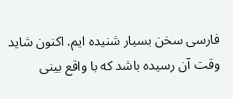فارسی سخن بسیار شنیده ایم. اکنون شاید وقت آن رسیده باشد که با واقع بینی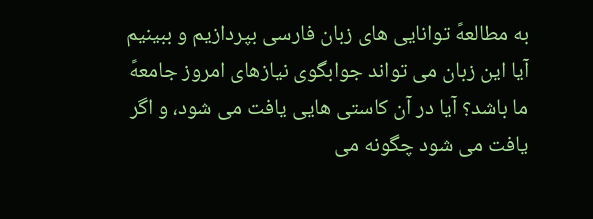به مطالعهً توانایی های زبان فارسی بپردازیم و ببینیم آیا این زبان می تواند جوابگوی نیازهای امروز جامعهً ما باشد؟ آیا در آن کاستی هایی یافت می شود، و اگر یافت می شود چگونه می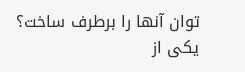توان آنها را برطرف ساخت؟ یکی از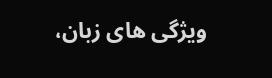ویژگی های زبان،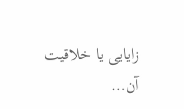زایایی یا خلاقیت آن…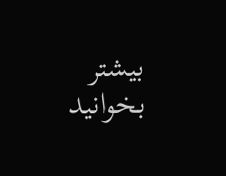بیشتر بخوانید